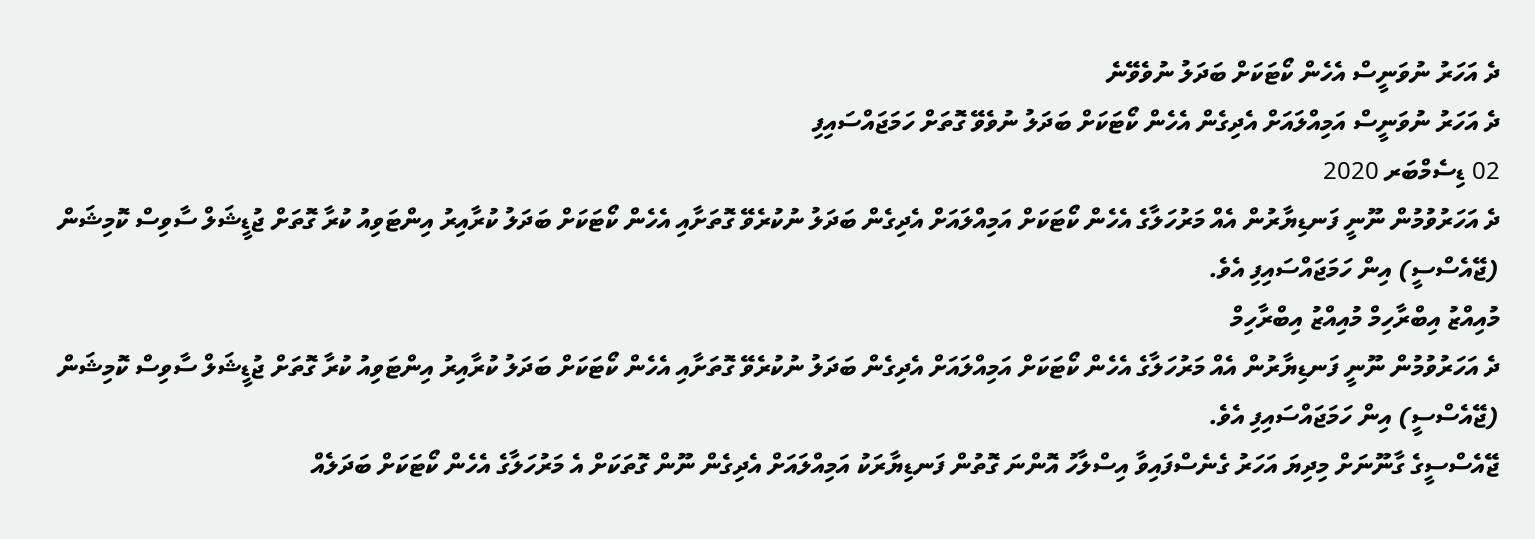ދެ އަހަރު ނުވަނީސް އެހެން ކޯޓަކަށް ބަދަލު ނުވެވޭނެ
ދެ އަހަރު ނުވަނީސް އަމިއްލައަށް އެދިގެން އެހެން ކޯޓަކަށް ބަދަލު ނުވެވޭ ގޮތަށް ހަމަޖައްސައިފި
02 ޑިސެމްބަރ 2020
ދެ އަހަރުވުމުން ނޫނީ ފަނޑިޔާރުން އެއް މަރުހަލާގެ އެހެން ކޯޓަކަށް އަމިއްލައަށް އެދިގެން ބަދަލު ނުކުރެވޭ ގޮތަށާއި އެހެން ކޯޓަކަށް ބަދަލު ކުރާއިރު އިންޓަވިއު ކުރާ ގޮތަށް ޖުޑީޝަލް ސާވިސް ކޮމިޝަން (ޖޭއެސްސީ) އިން ހަމަޖައްސައިފި އެވެ.
މުއިއްޒު އިބްރާހިމް މުއިއްޒު އިބްރާހިމް
ދެ އަހަރުވުމުން ނޫނީ ފަނޑިޔާރުން އެއް މަރުހަލާގެ އެހެން ކޯޓަކަށް އަމިއްލައަށް އެދިގެން ބަދަލު ނުކުރެވޭ ގޮތަށާއި އެހެން ކޯޓަކަށް ބަދަލު ކުރާއިރު އިންޓަވިއު ކުރާ ގޮތަށް ޖުޑީޝަލް ސާވިސް ކޮމިޝަން (ޖޭއެސްސީ) އިން ހަމަޖައްސައިފި އެވެ.
ޖޭއެސްސީގެ ގާނޫނަށް މިދިޔަ އަހަރު ގެނެސްފައިވާ އިސްލާހު އޮންނަ ގޮތުން ފަނޑިޔާރަކު އަމިއްލައަށް އެދިގެން ނޫން ގޮތަކަށް އެ މަރުހަލާގެ އެހެން ކޯޓަކަށް ބަދަލެއް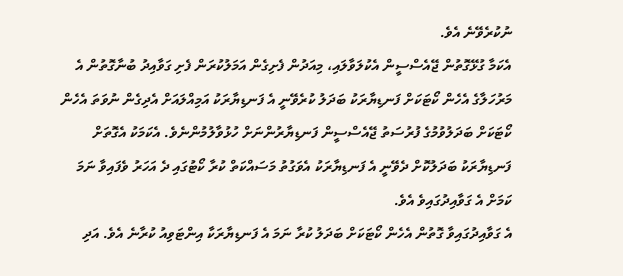ނުކުރެވޭނެ އެވެ.
އެކަމާ ގުޅޭގޮތުން ޖޭއެސްސީން އެކުލަވާލައި، މިއަދުން ފެށިގެން އަމަލުކުރަން ފެށި ގަވާއިދު ބުނާގޮތުން އެ މަރުހަލާގެ އެހެން ކޯޓަކަށް ފަނޑިޔާރަކު ބަދަލު ކުރެވޭނީ އެ ފަނޑިޔާރަކު އަމިއްލައަށް އެދިގެން ނުވަތަ އެހެން ކޯޓަކަށް ބަދަލުވުމުގެ ފުރުސަތު ޖޭއެސްސީން ފަނޑިޔާރުންނަށް ހުޅުވާލުމުންނެވެ. އެކަމަކު އެގޮތަށް ފަނޑިޔާރަކު ބަދަލުކޮށް ދެވޭނީ އެ ފަނޑިޔާރަކު އެވަގުތު މަސައްކަތް ކުރާ ކޯޓުގައި ދެ އަހަރު ވެފައިވާ ނަމަ ކަމަށް އެ ގަވާއިދުގައިވެ އެވެ.
އެ ގަވާއިދުގައިވާ ގޮތުން އެހެން ކޯޓަކަށް ބަދަލު ކުރާ ނަމަ އެ ފަނޑިޔާރަކާ އިންޓަވިއު ކުރާނެ އެވެ. އަދި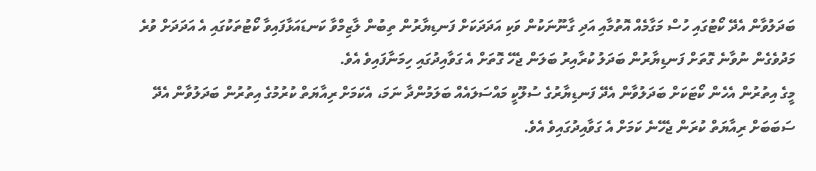ބަދަލުވާން އެދޭ ކޯޓުގައި ހުސް މަގާމެއް އޮތުމާއި އަދި ގާނޫނަކުން ވަކި އަދަދަކަށް ފަނޑިޔާރުން ތިބުން ލާޒިމްވާ ކަނޑައަޅާފައިވާ ކޯޓުތަކުގައި އެ އަދަދަށް ވުރެ މަދުވެގެން ނުވާނެ ގޮތަށް ފަނޑިޔާރުން ބަދަލު ކުރާއިރު ބަލަން ޖެހޭ ގޮތަށް އެ ގަވާއިދުގައި ހިމަނާފައިވެ އެވެ.
މީގެ އިތުރުން އެހެން ކޯޓަކަށް ބަދަލުވާން އެދޭ ފަނޑިޔާރުގެ ސުލޫކީ މައްސަލައެއް ބަލަމުންދާ ނަމަ، އެކަމަށް ރިއާޔަތް ކުރުމުގެ އިތުރުން ބަދަލުވާން އެދޭ ސަބަބަށް ރިއާޔަތް ކުރަން ޖެހޭނެ ކަމަށް އެ ގަވާއިދުގައިވެ އެވެ.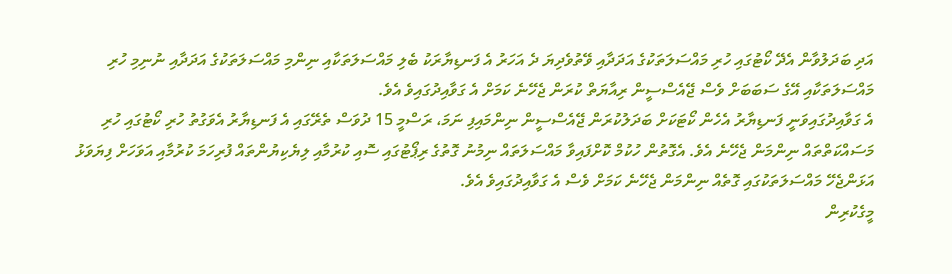އަދި ބަދަލުވާން އެދޭ ކޯޓުގައި ހުރި މައްސަލަތަކުގެ އަދަދާއި ވޭތުވެދިޔަ ދެ އަހަރު އެ ފަނޑިޔާރަކު ބެލި މައްސަލަތަކާއި ނިންމި މައްސަލަތަކުގެ އަދަދާއި ނުނިމި ހުރި މައްސަލަތަކާއި އޭގެ ސަބަބަށް ވެސް ޖޭއެސްސީން ރިއާޔަތް ކުރަން ޖެހޭނެ ކަމަށް އެ ގަވާއިދުގައިވެ އެވެ.
އެ ގަވާއިދުގައިވަނީ ފަނޑިޔާރު އެހެން ކޯޓަކަށް ބަދަލުކުރަން ޖޭއެސްސީން ނިންމައިފި ނަމަ، ރަސްމީ 15 ދުވަސް ތެރޭގައި އެ ފަނޑިޔާރު އެވަގުތު ހުރި ކޯޓުގައި ހުރި މަސައްކަތްތައް ނިންމަން ޖެހޭނެ އެވެ. އެގޮތުން ހުކުމް ކޮށްފައިވާ މައްސަލަތައް ނިމުނު ގޮތުގެ ރިޕޯޓުގައި ސޮއި ކުރުމާއި ލިޔެކިޔުންތައް ފުރިހަމަ ކުރުމާއި އަވަހަށް ފިޔަވަޅު އަޅަންޖެހޭ މައްސަލަތަކުގައި ގޮތެއް ނިންމަން ޖެހޭނެ ކަމަށް ވެސް އެ ގަވާއިދުގައިވެ އެވެ.
މީގެކުރިން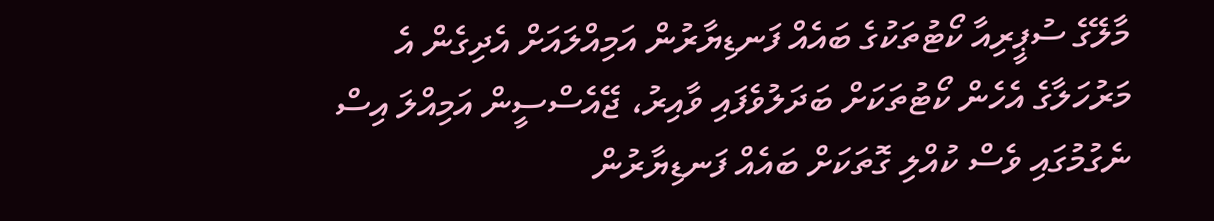މާލޭގެ ސުޕީރިއާ ކޯޓުތަކުގެ ބައެއް ފަނޑިޔާރުން އަމިއްލައަށް އެދިގެން އެ މަރުހަލާގެ އެހެން ކޯޓުތަކަށް ބަދަލުވެފައި ވާއިރު، ޖޭއެސްސީން އަމިއްލަ އިސް ނެގުމުގައި ވެސް ކުއްލި ގޮތަކަށް ބައެއް ފަނޑިޔާރުން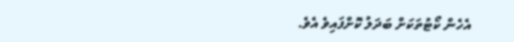އެހެން ކޯޓުތަކަށް ބަދަލު ކޮށްފައިވެ އެވެ.